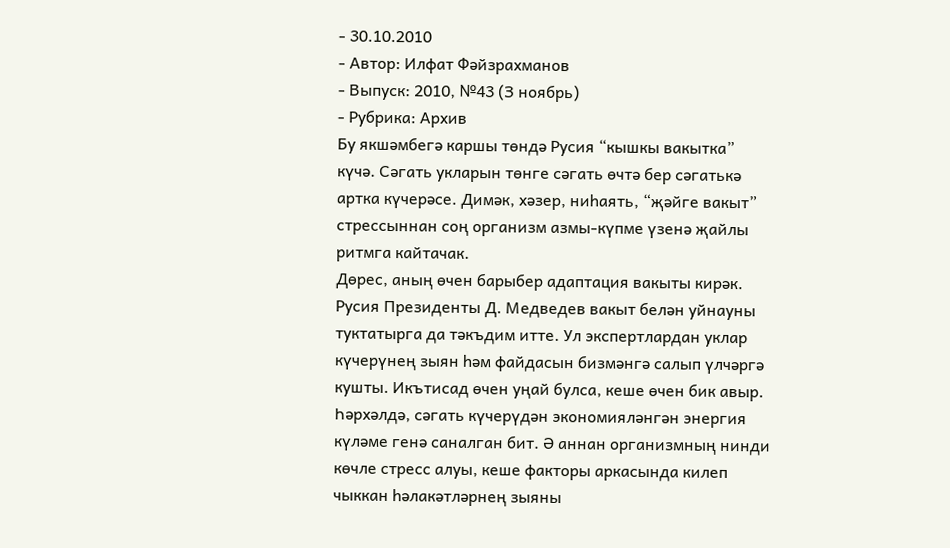- 30.10.2010
- Автор: Илфат Фәйзрахманов
- Выпуск: 2010, №43 (З ноябрь)
- Рубрика: Архив
Бу якшәмбегә каршы төндә Русия “кышкы вакытка” күчә. Сәгать укларын төнге сәгать өчтә бер сәгатькә артка күчерәсе. Димәк, хәзер, ниһаять, “җәйге вакыт” стрессыннан соң организм азмы-күпме үзенә җайлы ритмга кайтачак.
Дөрес, аның өчен барыбер адаптация вакыты кирәк. Русия Президенты Д. Медведев вакыт белән уйнауны туктатырга да тәкъдим итте. Ул экспертлардан уклар күчерүнең зыян һәм файдасын бизмәнгә салып үлчәргә кушты. Икътисад өчен уңай булса, кеше өчен бик авыр. Һәрхәлдә, сәгать күчерүдән экономияләнгән энергия күләме генә саналган бит. Ә аннан организмның нинди көчле стресс алуы, кеше факторы аркасында килеп чыккан һәлакәтләрнең зыяны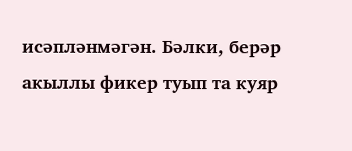исәпләнмәгән. Бәлки, берәр акыллы фикер туып та куяр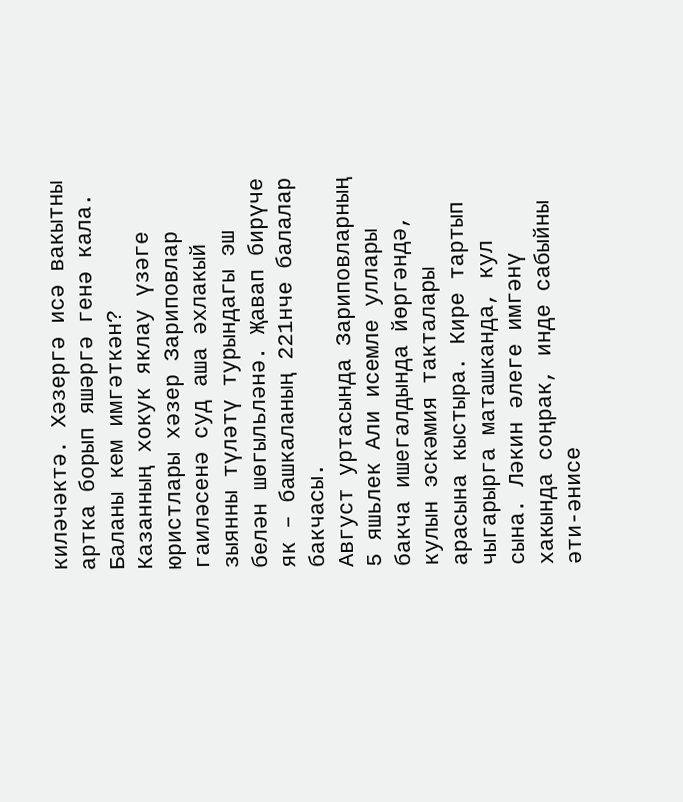киләчәктә. Хәзергә исә вакытны артка борып яшәргә генә кала.
Баланы кем имгәткән?
Казанның хокук яклау үзәге юристлары хәзер Зариповлар гаиләсенә суд аша әхлакый зыянны түләтү турындагы эш белән шөгыльләнә. Җавап бирүче як – башкаланың 221нче балалар бакчасы.
Август уртасында Зариповларның 5 яшьлек Али исемле уллары бакча ишегалдында йөргәндә, кулын эскәмия такталары арасына кыстыра. Кире тартып чыгарырга маташканда, кул сына. Ләкин әлеге имгәнү хакында соңрак, инде сабыйны әти-әнисе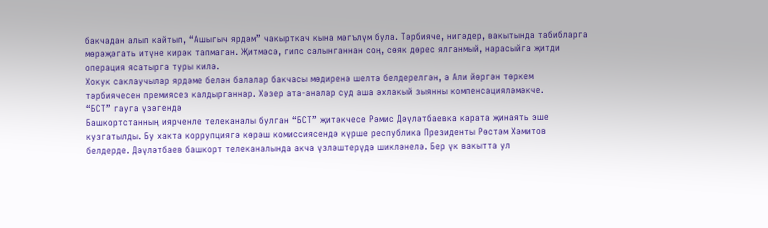бакчадан алып кайтып, “Ашыгыч ярдәм” чакырткач кына мәгълүм була. Тәрбияче, нигәдер, вакытында табибларга мөрәҗәгать итүне кирәк тапмаган. Җитмәсә, гипс салынганнан соң, сөяк дөрес ялганмый, нарасыйга җитди операция ясатырга туры килә.
Хокук саклаучылар ярдәме белән балалар бакчасы мөдиренә шелтә белдерелгән, ә Али йөргән төркем тәрбиячесен премиясез калдырганнар. Хәзер ата-аналар суд аша әхлакый зыянны компенсацияләмәкче.
“БСТ” гауга үзәгендә
Башкортстанның иярченле телеканалы булган “БСТ” җитәкчесе Рәмис Дәүләтбаевка карата җинаять эше кузгатылды. Бу хакта коррупциягә көрәш комиссиясендә күрше республика Президенты Рөстәм Хәмитов белдерде. Дәүләтбаев башкорт телеканалында акча үзләштерүдә шикләнелә. Бер үк вакытта ул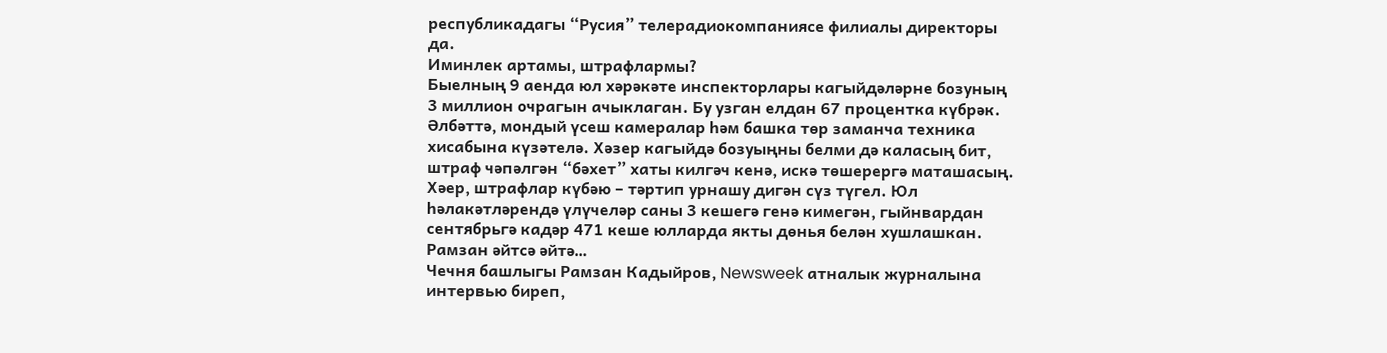республикадагы “Русия” телерадиокомпаниясе филиалы директоры да.
Иминлек артамы, штрафлармы?
Быелның 9 аенда юл хәрәкәте инспекторлары кагыйдәләрне бозуның 3 миллион очрагын ачыклаган. Бу узган елдан 67 процентка күбрәк. Әлбәттә, мондый үсеш камералар һәм башка төр заманча техника хисабына күзәтелә. Хәзер кагыйдә бозуыңны белми дә каласың бит, штраф чәпәлгән “бәхет” хаты килгәч кенә, искә төшерергә маташасың. Хәер, штрафлар күбәю – тәртип урнашу дигән сүз түгел. Юл һәлакәтләрендә үлүчеләр саны 3 кешегә генә кимегән, гыйнвардан сентябрьгә кадәр 471 кеше юлларда якты дөнья белән хушлашкан.
Рамзан әйтсә әйтә…
Чечня башлыгы Рамзан Кадыйров, Newsweek атналык журналына интервью биреп,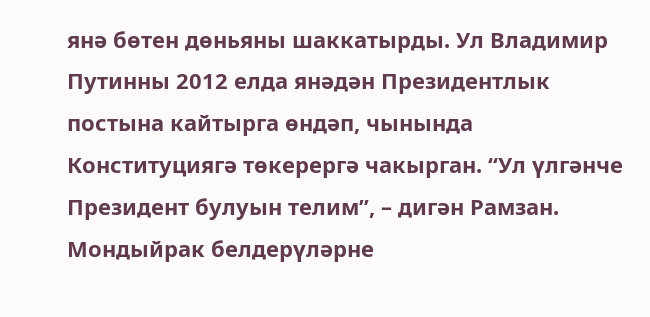янә бөтен дөньяны шаккатырды. Ул Владимир Путинны 2012 елда янәдән Президентлык постына кайтырга өндәп, чынында Конституциягә төкерергә чакырган. “Ул үлгәнче Президент булуын телим”, – дигән Рамзан. Мондыйрак белдерүләрне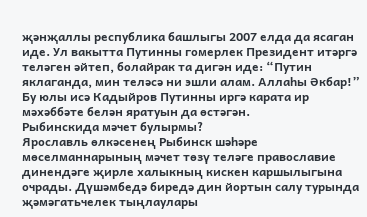җәнҗаллы республика башлыгы 2007 елда да ясаган иде. Ул вакытта Путинны гомерлек Президент итәргә теләген әйтеп, болайрак та дигән иде: “Путин яклаганда, мин теләсә ни эшли алам. Аллаһы Әкбар!” Бу юлы исә Кадыйров Путинны иргә карата ир мәхәббәте белән яратуын да өстәгән.
Рыбинскида мәчет булырмы?
Ярославль өлкәсенең Рыбинск шәһәре мөселманнарының мәчет төзү теләге православие динендәге җирле халыкның кискен каршылыгына очрады. Дүшәмбедә биредә дин йортын салу турында җәмәгатьчелек тыңлаулары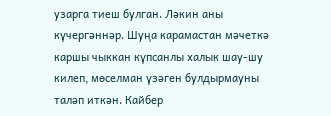узарга тиеш булган. Ләкин аны күчергәннәр. Шуңа карамастан мәчеткә каршы чыккан күпсанлы халык шау-шу килеп, мөселман үзәген булдырмауны таләп иткән. Кайбер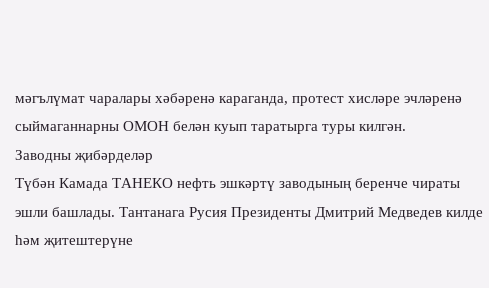мәгълүмат чаралары хәбәренә караганда, протест хисләре эчләренә сыймаганнарны ОМОН белән куып таратырга туры килгән.
Заводны җибәрделәр
Түбән Камада ТАНЕКО нефть эшкәртү заводының беренче чираты эшли башлады. Тантанага Русия Президенты Дмитрий Медведев килде һәм җитештерүне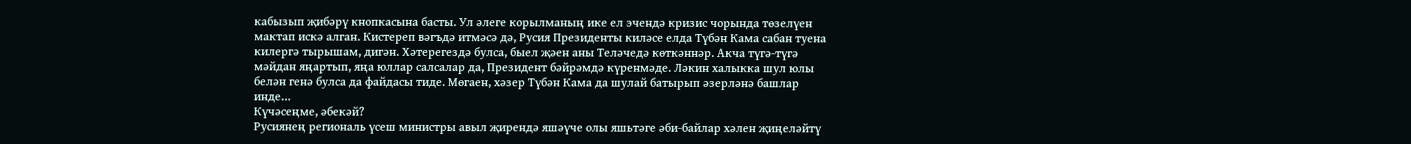кабызып җибәрү кнопкасына басты. Ул әлеге корылманың ике ел эчендә кризис чорында төзелүен мактап искә алган. Кистереп вәгъдә итмәсә дә, Русия Президенты киләсе елда Түбән Кама сабан туена килергә тырышам, дигән. Хәтерегездә булса, быел җәен аны Теләчедә көткәннәр. Акча түгә-түгә мәйдан яңартып, яңа юллар салсалар да, Президент бәйрәмдә күренмәде. Ләкин халыкка шул юлы белән генә булса да файдасы тиде. Мөгаен, хәзер Түбән Кама да шулай батырып әзерләнә башлар инде…
Күчәсеңме, әбекәй?
Русиянең региональ үсеш министры авыл җирендә яшәүче олы яшьтәге әби-байлар хәлен җиңеләйтү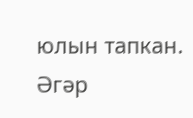юлын тапкан. Әгәр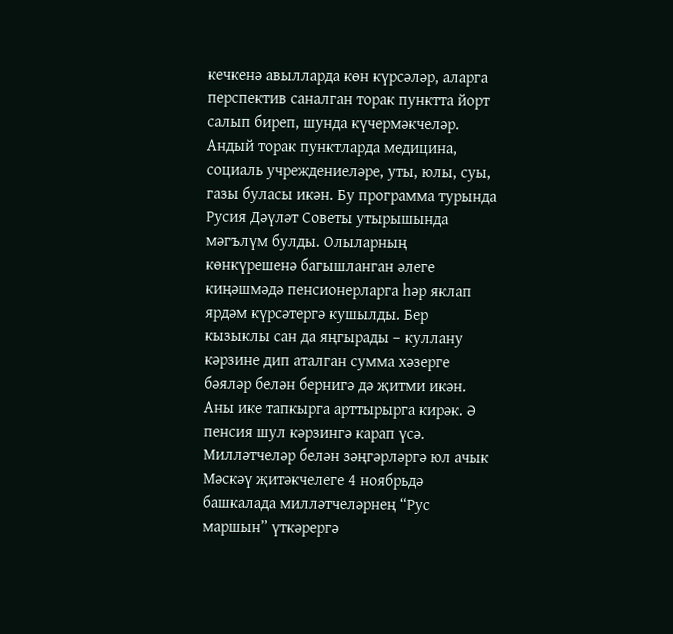кечкенә авылларда көн күрсәләр, аларга перспектив саналган торак пунктта йорт салып биреп, шунда күчермәкчеләр. Андый торак пунктларда медицина, социаль учреждениеләре, уты, юлы, суы, газы буласы икән. Бу программа турында Русия Дәүләт Советы утырышында мәгълүм булды. Олыларның көнкүрешенә багышланган әлеге киңәшмәдә пенсионерларга һәр яклап ярдәм күрсәтергә кушылды. Бер кызыклы сан да яңгырады – куллану кәрзине дип аталган сумма хәзерге бәяләр белән бернигә дә җитми икән. Аны ике тапкырга арттырырга кирәк. Ә пенсия шул кәрзингә карап үсә.
Милләтчеләр белән зәңгәрләргә юл ачык
Мәскәү җитәкчелеге 4 ноябрьдә башкалада милләтчеләрнең “Рус маршын” үткәрергә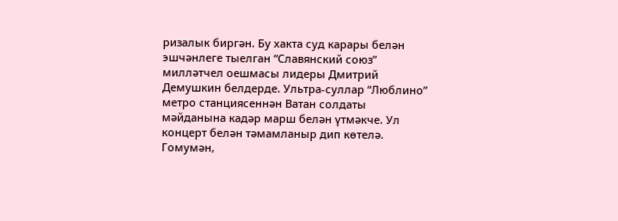ризалык биргән. Бу хакта суд карары белән эшчәнлеге тыелган “Славянский союз” милләтчел оешмасы лидеры Дмитрий Демушкин белдерде. Ультра-суллар “Люблино” метро станциясеннән Ватан солдаты мәйданына кадәр марш белән үтмәкче. Ул концерт белән тәмамланыр дип көтелә. Гомумән,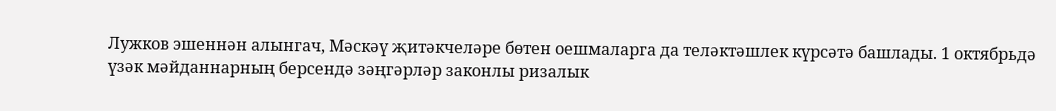Лужков эшеннән алынгач, Мәскәү җитәкчеләре бөтен оешмаларга да теләктәшлек күрсәтә башлады. 1 октябрьдә үзәк мәйданнарның берсендә зәңгәрләр законлы ризалык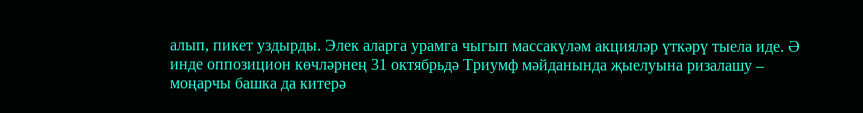алып, пикет уздырды. Элек аларга урамга чыгып массакүләм акцияләр үткәрү тыела иде. Ә инде оппозицион көчләрнең 31 октябрьдә Триумф мәйданында җыелуына ризалашу – моңарчы башка да китерә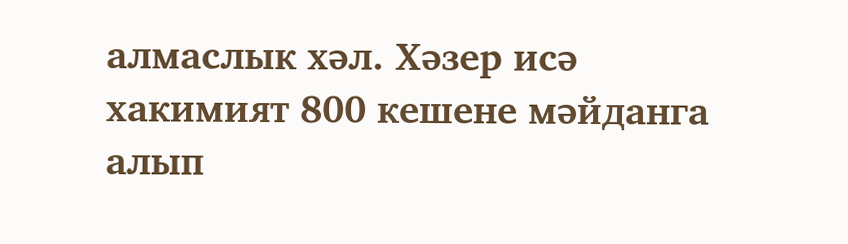алмаслык хәл. Хәзер исә хакимият 800 кешене мәйданга алып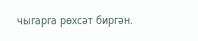чыгарга рөхсәт биргән.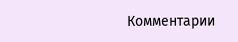Комментарии